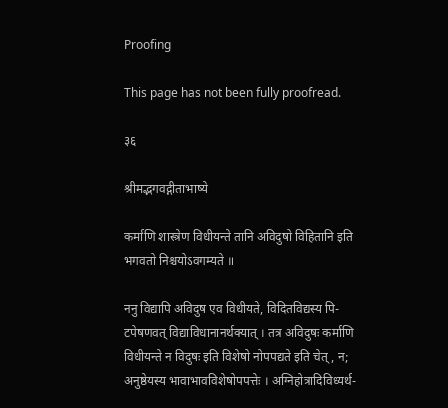Proofing

This page has not been fully proofread.

३६

श्रीमद्भगवद्गीताभाष्ये

कर्माणि शास्त्रेण विधीयन्ते तानि अविदुषो विहितानि इति
भगवतो निश्चयोऽवगम्यते ॥

ननु विद्यापि अविदुष एव विधीयते, विदितविद्यस्य पि-
टपेषणवत् विद्याविधानानर्थक्यात् । तत्र अविदुषः कर्माणि
विधीयन्ते न विदुषः इति विशेषो नोपपद्यते इति चेत्, न;
अनुष्ठेयस्य भावाभावविशेषोपपत्तेः । अग्निहोत्रादिविध्यर्थ-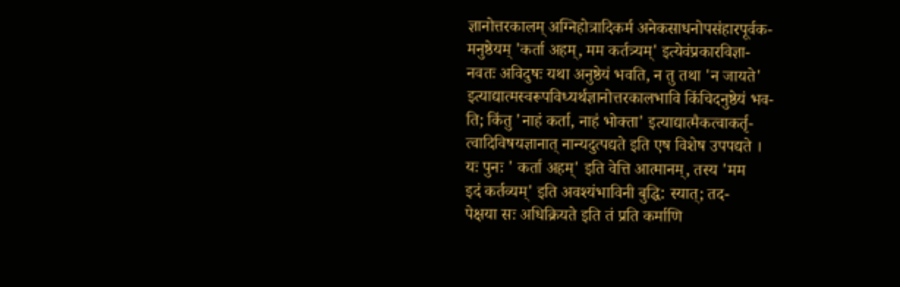ज्ञानोत्तरकालम् अग्निहोत्रादिकर्म अनेकसाधनोपसंहारपूर्वक-
मनुष्ठेयम् 'कर्ता अहम्, मम कर्तत्र्यम्' इत्येवंप्रकारविज्ञा-
नवतः अविदुषः यथा अनुष्ठेयं भवति, न तु तथा 'न जायते'
इत्याद्यात्मस्वरूपविध्यर्थज्ञानोत्तरकालभावि किंचिदनुष्ठेयं भव-
ति; किंतु 'नाहं कर्ता, नाहं भोक्ता' इत्याद्यात्मैकत्वाकर्तृ-
त्वादिविषयज्ञानात् नान्यदुत्पद्यते इति एष विशेष उपपद्यते ।
यः पुनः ' कर्ता अहम्' इति वेत्ति आत्मानम्, तस्य 'मम
इदं कर्तव्यम्' इति अवश्यंभाविनी बुद्धि: स्यात्; तद-
पेक्षया सः अधिक्रियते इति तं प्रति कर्माणि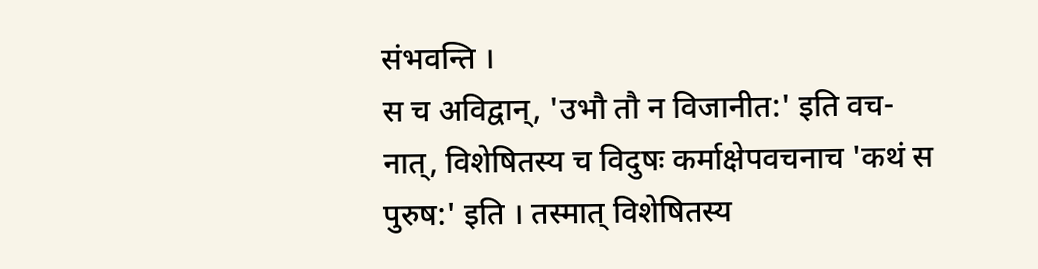संभवन्ति ।
स च अविद्वान्, 'उभौ तौ न विजानीत:' इति वच-
नात्, विशेषितस्य च विदुषः कर्माक्षेपवचनाच 'कथं स
पुरुष:' इति । तस्मात् विशेषितस्य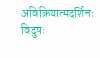अविक्रियात्मदर्शिनः
विदुषः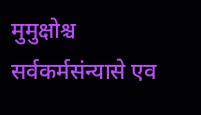मुमुक्षोश्च सर्वकर्मसंन्यासे एव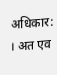अधिकार: । अत एव